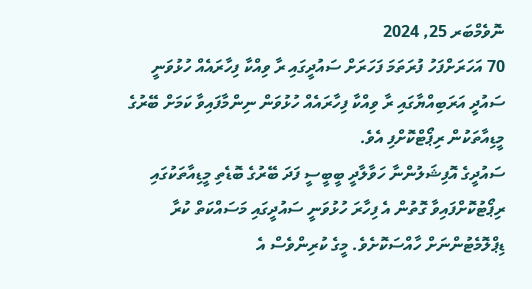ނޮވެމްބަރ 25, 2024
70 އަހަރަށްފަހު ފުރަތަމަ ފަހަރަށް ސައުދީގައި ރާ ވިއްކާ ފިހާރައެއް ހުޅުވަނީ
ސައުދީ އަރަބިއްޔާގައި ރާ ވިއްކާ ފިހާރައެއް ހުޅުވަން ނިންމާފައިވާ ކަމަށް ބޭރުގެ މީޑިއާތަކުން ރިޕޯޓްކޮށްފި އެވެ.
ސައުދީގެ އޮފިޝަލުންނާ ހަވާލާދީ ބީބީސީ ފަދަ ބޭރުގެ ބޮޑެތި މީޑިއާތަކުގައި ރިޕޯޓުކޮށްފައިވާ ގޮތުން އެ ފިހާރަ ހުޅުވަނީ ސައުދީގައި މަސައްކަތް ކުރާ ޑިޕްލޮމެޓުންނަށް ހާއްސަކޮށެވެ. މީގެ ކުރިންވެސް އެ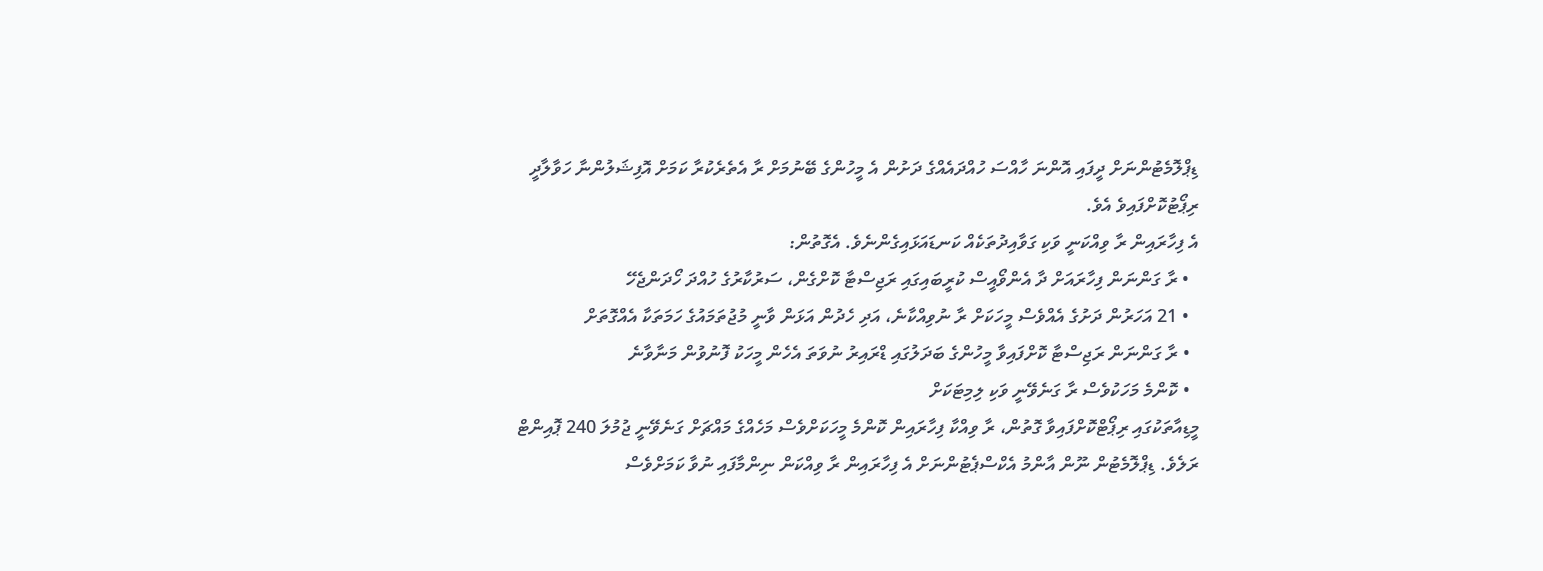ޑިޕްލޮމެޓުންނަށް ދީފައި އޮންނަ ހާއްސަ ހުއްދައެއްގެ ދަށުން އެ މީހުންގެ ބޭނުމަށް ރާ އެތެރެކުރާ ކަމަށް އޮފިޝަލުންނާ ހަވާލާދީ ރިޕޯޓުކޮށްފައިވެ އެވެ.
އެ ފިހާރައިން ރާ ވިއްކަނީ ވަކި ގަވާއިދުތަކެއް ކަނޑައަޅައިގެންނެވެ. އެގޮތުން:
  • ރާ ގަންނަން ފިހާރައަށް ދާ އެންވޯއީސް ކުރީބައިގައި ރަޖިސްޓާ ކޮށްގެން، ސަރުކާރުގެ ހުއްދަ ހޯދަންޖެހޭ
  • 21 އަހަރުން ދަށުގެ އެއްވެސް މީހަކަށް ރާ ނުވިއްކާނެ، އަދި ހެދުން އަޅަން ވާނީ މުޖުތަމައުގެ ހަމަތަކާ އެއްގޮތަށް
  • ރާ ގަންނަން ރަޖިސްޓާ ކޮށްފައިވާ މީހުންގެ ބަދަލުގައި ޑްރައިރު ނުވަތަ އެހެން މީހަކު ފޮނުވުން މަނާވާނެ
  • ކޮންމެ މަހަކުވެސް ރާ ގަނެވޭނީ ވަކި ލިމިޓަކަށް
މީޑިއާތަކުގައި ރިޕޯޓްކޮށްފައިވާ ގޮތުން، ރާ ވިއްކާ ފިހާރައިން ކޮންމެ މީހަކަށްވެސް މަހެއްގެ މައްޗަށް ގަނެވޭނީ ޖުމުލަ 240 ޕޮއިންޓް ރަލެވެ. ޑިޕްލޮމެޓުން ނޫން އާންމު އެކްސްޕެޓުންނަށް އެ ފިހާރައިން ރާ ވިއްކަން ނިންމާފައި ނުވާ ކަމަށްވެސް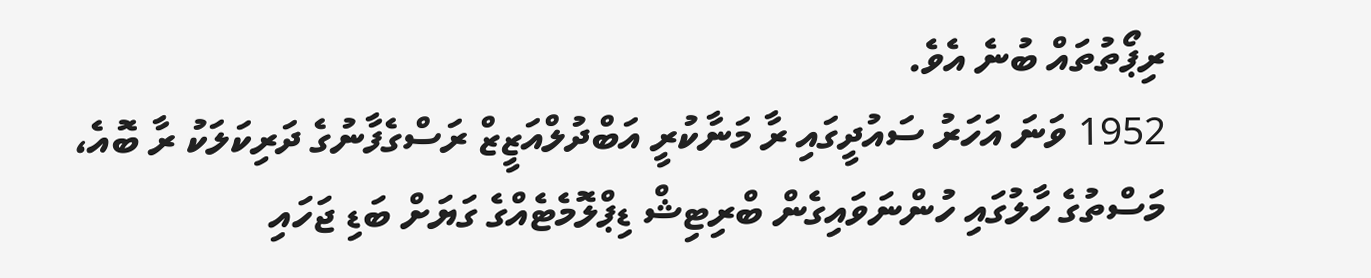ރިޕޯތުތައް ބުނެ އެވެ.
1952 ވަނަ އަހަރު ސައުދީގައި ރާ މަނާކުރީ އަބްދުލްއަޒީޒް ރަސްގެފާނުގެ ދަރިކަލަކު ރާ ބޮއެ، މަސްތުގެ ހާލުގައި ހުންނަވައިގެން ބްރިޓިޝް ޑިޕްލޮމެޓެއްގެ ގަޔަށް ބަޑި ޖަހައި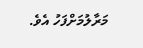މަރާލުމަށްފަހު އެވެ.